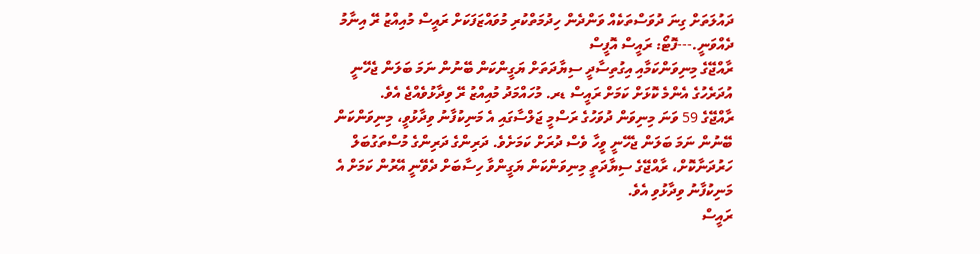ދައުލަތަށް ގިނަ ދުވަސްތަކެއް ވަންދެން ހިދުމަތްކުރި މުވައްޒަފަކަށް ރައީސް މުއިއްޒު ރޭ އިނާމު ދެއްވަނީ.---ފޮޓޯ: ރައީސް އޮފީސް
ރާއްޖޭގެ މިނިވަންކަމާއި އިގުތިސާދީ ސިޔާދަތަށް ޔަގީންކަން ބޭނުން ނަމަ ބަލަން ޖެހޭނީ އުދަރެހުގެ އެންމެ ކޮޅަށް ކަމަށް ރައީސް ޑރ. މުހައްމަދު މުއިއްޒު ރޭ ވިދާޅުވެއްޖެ އެވެ.
ރާއްޖޭގެ 59 ވަނަ މިނިވަން ދުވަހުގެ ރަސްމީ ޖަލްސާގައި އެ މަނިކުފާނު ވިދާޅުވީ، މިނިވަންކަން ބޭނުން ނަމަ ބަލަން ޖެހޭނީ ވީހާ ވެސް ދުރަށް ކަމަށެވެ. ދަރިންގެ ދަރިންގެ މުސްތަގުބަލް ހަރުދަނާކޮށް، ރާއްޖޭގެ ސިޔާދަތީ މިނިވަންކަން ޔަގީންވާ ހިސާބަށް ދެވޭނީ އޭރުން ކަމަށް އެ މަނިކުފާނު ވިދާޅުވި އެވެ.
ރައީސް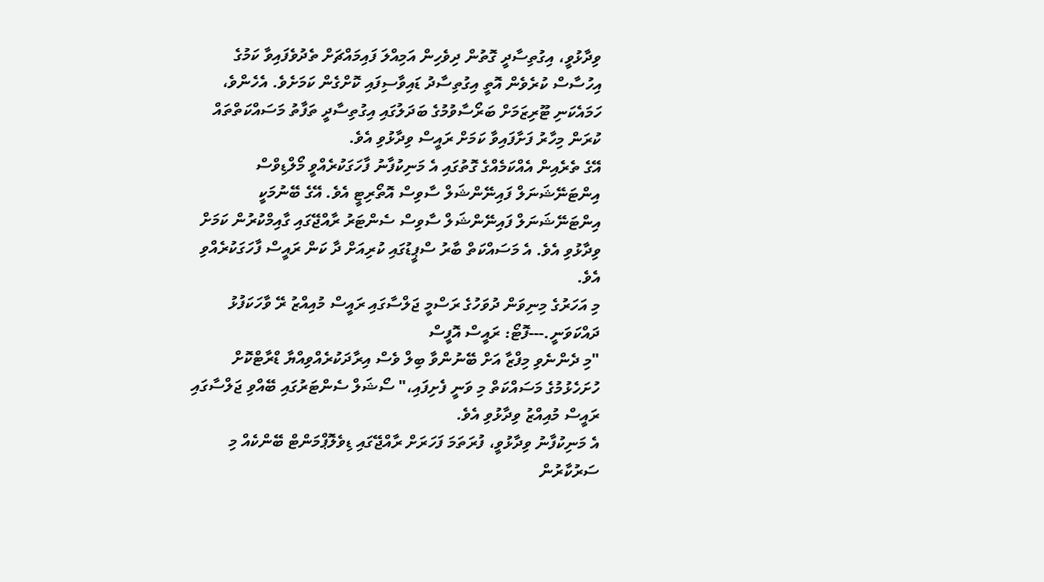ވިދާޅުވީ، އިގުތިސާދީ ގޮތުން ދިވެހިން އަމިއްލަ ފައިމައްޗަށް ތެދުވެފައިވާ ކަމުގެ އިހުސާސް ކުރެވެން އޮތީ އިގުތިސާދު ޑައިވާސިފައި ކޮށްގެން ކަމަށެވެ. އެހެންވެ، ހަމައެކަނި ޓޫރިޒަމަށް ބަރޯސާވުމުގެ ބަދަލުގައި އިގުތިސާދީ ތަފާތު މަސައްކަތްތައް ކުރަން މިހާރު ފަށާފައިވާ ކަމަށް ރައީސް ވިދާޅުވި އެވެ.
އޭގެ ތެރެއިން އެއްކަމެއްގެ ގޮތުގައި އެ މަނިކުފާނު ފާހަގަކުރެއްވީ މޯލްޑިވްސް އިންޓަނޭޝަނަލް ފައިނޭންޝަލް ސާވިސް އޮތޯރިޓީ އެވެ. އޭގެ ބޭނުމަކީ އިންޓަނޭޝަނަލް ފައިނޭންޝަލް ސާވިސް ސެންޓަރު ރާއްޖޭގައި ގާއިމްކުރުން ކަމަށް ވިދާޅުވި އެވެ. އެ މަސައްކަތް ބާރު ސްޕީޑުގައި ކުރިއަށް ދާ ކަން ރައީސް ފާހަގަކުރެއްވި އެވެ.
މި އަހަރުގެ މިނިވަން ދުވަހުގެ ރަސްމީ ޖަލްސާގައި ރައީސް މުއިއްޒު ރޭ ވާހަކަފުޅު ދައްކަވަނީ.---ފޮޓޯ: ރައީސް އޮފީސް
"މި ދެންނެވި މިފްޒާ އަށް ބޭނުންވާ ބިލް ވެސް އިރާދަކުރެއްވިއްޔާ ޑްރާޓްކޮށް ހުށަހެޅުމުގެ މަސައްކަތް މި ވަނީ ފެށިފައި،" ސޯޝަލް ސެންޓަރުގައި ބޭއްވި ޖަލްސާގައި ރައީސް މުއިއްޒު ވިދާޅުވި އެވެ.
އެ މަނިކުފާނު ވިދާޅުވީ، ފުރަތަމަ ފަހަރަށް ރާއްޖޭގައި ޑިވެލޮޕްމަންޓް ބޭންކެއް މި ސަރުކާރުން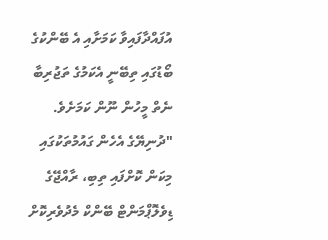އުފައްދާފައިވާ ކަމަށާއި އެ ބޭންކުގެ ބޯޑުގައި ތިބޭނީ އެކަމުގެ ތަޖުރިބާ ނެތް މީހުން ނޫން ކަމަށެވެ.
"ދުނިޔޭގެ އެހެން ގައުމުތަކުގައި މިކަން ކޮށްފައި ތިބި، ރާއްޖޭގެ ޑިވެލޮޕްމަންޓް ބޭންކް މެދުވެރިކޮށް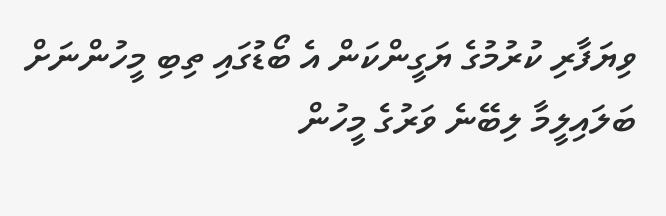ވިޔަފާރި ކުރުމުގެ ޔަގީންކަން އެ ބޯޑުގައި ތިބި މީހުންނަށް ބަލައިލީމާ ލިބޭނެ ވަރުގެ މީހުން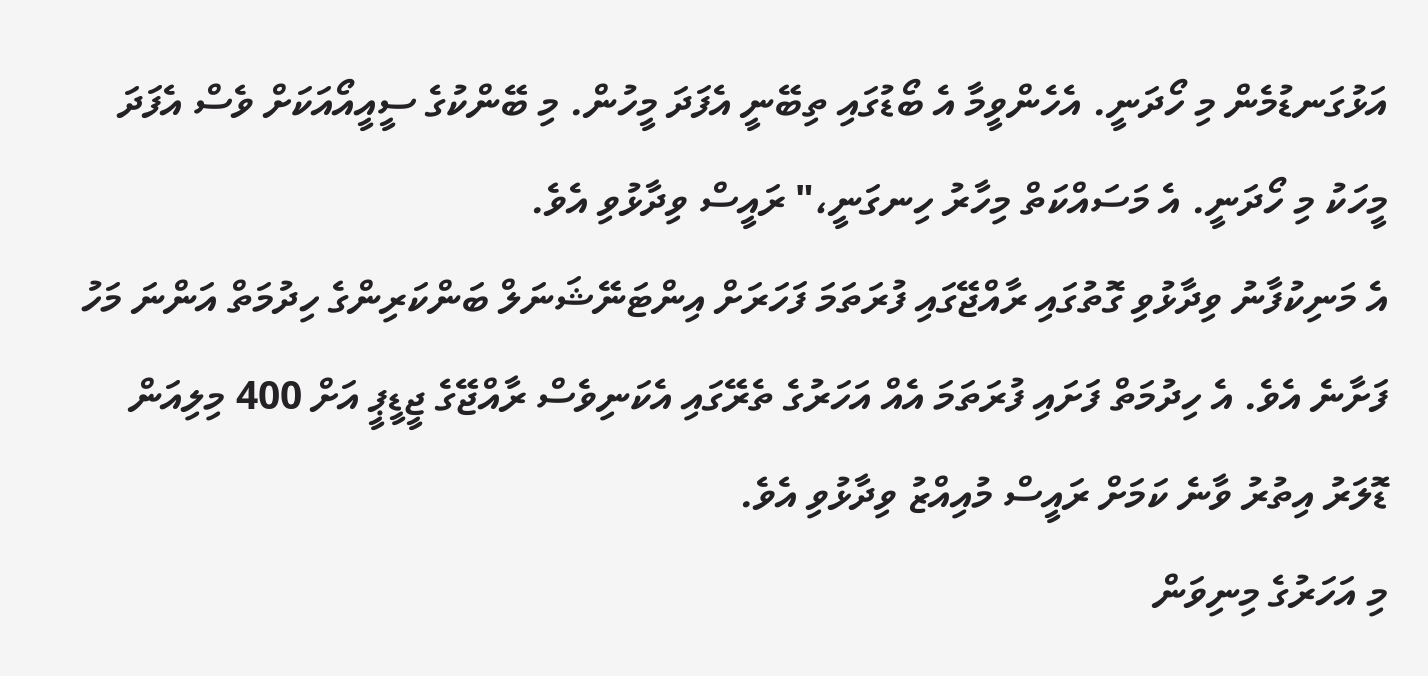އަޅުގަނޑުމެން މި ހޯދަނީ. އެހެންވީމާ އެ ބޯޑުގައި ތިބޭނީ އެފަދަ މީހުން. މި ބޭންކުގެ ސީއީއޯއަކަށް ވެސް އެފަދަ މީހަކު މި ހޯދަނީ. އެ މަސައްކަތް މިހާރު ހިނގަނީ،" ރައީސް ވިދާޅުވި އެވެ.
އެ މަނިކުފާނު ވިދާޅުވި ގޮތުގައި ރާއްޖޭގައި ފުރަތަމަ ފަހަރަށް އިންޓަނޭޝަނަލް ބަންކަރިންގެ ހިދުމަތް އަންނަ މަހު ފަށާނެ އެވެ. އެ ހިދުމަތް ފަށައި ފުރަތަމަ އެއް އަހަރުގެ ތެރޭގައި އެކަނިވެސް ރާއްޖޭގެ ޖީޑީޕީ އަށް 400 މިލިއަން ޑޮލަރު އިތުރު ވާނެ ކަމަށް ރައީސް މުއިއްޒު ވިދާޅުވި އެވެ.
މި އަހަރުގެ މިނިވަން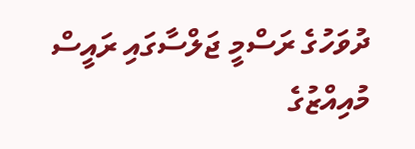ދުވަހުގެ ރަސްމީ ޖަލްސާގައި ރައީސް މުއިއްޒުގެ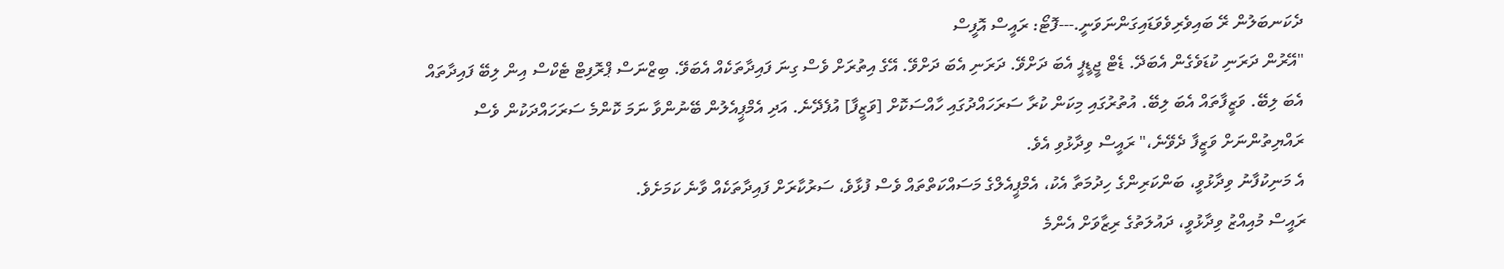ދެކަނބަލުން ރޭ ބައިވެރިވެވަޑައިގަންނަވަނީ.---ފޮޓޯ: ރައީސް އޮފީސް
"އޭރުން ދަރަނި ކުޑަވެގެން އެބަދޭ. ޑެޓް ޖީޑީޕީ އެބަ ދަށްވޭ. ދަރަނި އެބަ ދަށްވޭ. އޭގެ އިތުރަށް ވެސް ގިނަ ފައިދާތަކެއް އެބަވޭ. ބިޒްނަސް ޕްރޮފިޓް ޓެކްސް އިން ލިބޭ ފައިދާތައް އެބަ ލިބޭ. ވަޒީފާތައް އެބަ ލިބޭ. އުތުރުގައި މިކަން ކުރާ ސަރަހައްދުގައި ހާއްސަކޮށް [ވަޒީފާ] އުފެދޭނެ. އަދި އެމްޕީއެލުން ބޭނުންވާ ނަމަ ކޮންމެ ސަރަހައްދަކުން ވެސް ރައްޔިތުންނަށް ވަޒީފާ ދެވޭނެ،" ރައީސް ވިދާޅުވި އެވެ.
އެ މަނިކުފާނު ވިދާޅުވީ، ބަންކަރިންގެ ހިދުމަތާ އެކު، އެމްޕީއެލްގެ މަސައްކަތްތައް ވެސް ފުޅާވެ، ސަރުކާރަށް ފައިދާތަކެއް ވާނެ ކަމަށެވެ.
ރައީސް މުއިއްޒު ވިދާޅުވީ، ދައުލަތުގެ ރިޒާވަށް އެންމެ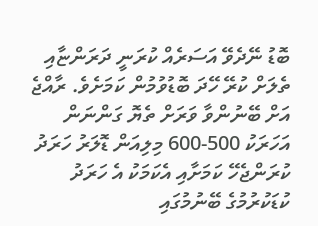ބޮޑު ނޭދެވޭ އަސަރެއް ކުރަނީ ދަރަންޏާއި ތެލަށް ކުރޭ ހޭދަ ބޮޑުވުމުން ކަމަށެވެ. ރާއްޖެ އަށް ބޭނުންވާ ވަރަށް ތެޔޮ ގަންނަން އަހަރަކު 500-600 މިލިއަން ޑޮލަރު ހަރަދު ކުރަންޖެހޭ ކަމަށާއި އެކަމަކު އެ ހަރަދު ކުޑަކުރުމުގެ ބޭނުމުގައި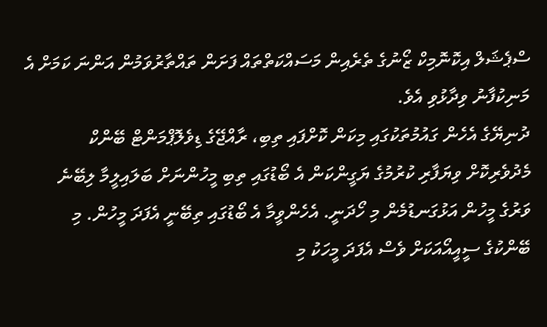ސްޕެޝަލް އިކޮނޮމިކް ޒޯނުގެ ތެރެއިން މަސައްކަތްތައް ފަށަން ތައްތާރުވަމުން އަންނަ ކަމަށް އެ މަނިކުފާނު ވިދާޅުވި އެވެ.
ދުނިޔޭގެ އެހެން ގައުމުތަކުގައި މިކަން ކޮށްފައި ތިބި، ރާއްޖޭގެ ޑިވެލޮޕްމަންޓް ބޭންކް މެދުވެރިކޮށް ވިޔަފާރި ކުރުމުގެ ޔަގީންކަން އެ ބޯޑުގައި ތިބި މީހުންނަށް ބަލައިލީމާ ލިބޭނެ ވަރުގެ މީހުން އަޅުގަނޑުމެން މި ހޯދަނީ. އެހެންވީމާ އެ ބޯޑުގައި ތިބޭނީ އެފަދަ މީހުން. މި ބޭންކުގެ ސީއީއޯއަކަށް ވެސް އެފަދަ މީހަކު މި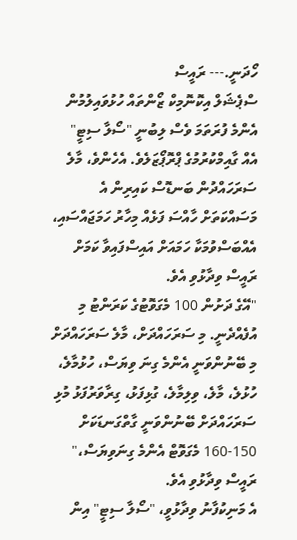ހޯދަނީ.--- ރައީސް
ސްޕެޝަލް އިކޮނޮމިކް ޒޯންތައް ހުޅުވައިލުމުން އެންމެ ފުރަތަމަ ވެސް ލިބުނީ "ސޯލާ ސިޓީ" އެއް ގާއިމްކުރުމުގެ ޕްރޮޕޯޒަލެވެ. އެހެންވެ، މާލެ ސަރަހައްދުން ބަނޑޮސް ކައިރިން އެ މަސައްކަތަށް ހާއްސަ ފަޅެއް މިހާރު ހަމަޖައްސައި، އެއްބަސްވުމަކާ ހަމައަށް އައިސްފައިވާ ކަމަށް ރައީސް ވިދާޅުވި އެވެ.
"އޭގެ ދަށުން 100 މެގަވޮޓުގެ ކަރަންޓު މި އުފެއްދެނީ. މި ސަރަހައްދަށް، މާލެ ސަރަހައްދަށް މި ބޭނުންވަނީ އެންމެ ގިނަ ވިޔަސް، ހުޅުމާލެ، ހުޅުލެ، މާލެ، ވިލިމާލެ، ގުޅިފަޅު، ގިރާވަރުފަޅު މުޅި ސަރަހައްދަށް ބޭނުންވަނީ ގާތްގަނޑަކަށް 150-160 މެގަވޮޓް އެންމެ ގިނަވިޔަސް،" ރައީސް ވިދާޅުވި އެވެ.
އެ މަނިކުފާނު ވިދާޅުވީ، "ސޯލާ ސިޓީ" އިން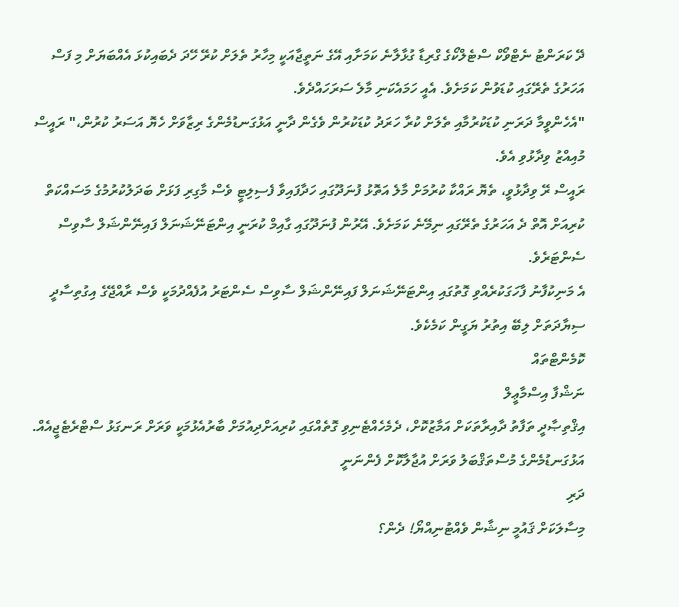ދޭ ކަރަންޓު ނެޓްވޯކް ސްޓެލްކޯގެ ގްރިޑާ ގުޅާލާނެ ކަމަށާއި އޭގެ ނަތީޖާއަކީ މިހާރު ތެލަށް ކުރޭ ހޭދަ ދެބައިކުޅަ އެއްބަޔަށް މި ފަސް އަހަރުގެ ތެރޭގައި ކުޑަވުން ކަމަށެވެ. އެއީ ހަމައެކަނި މާލެ ސަރަހައްދެވެ.
"އެހެންވީމާ ދަރަނި ކުޑަކުރުމާއި ތެލަށް ކުރާ ހަރަދު ކުޑަކުރުން ވެގެން ދާނީ އަޅުގަނޑުމެންގެ ރިޒާވަށް ހެޔޮ އަސަރު ކުރުން،" ރައީސް މުއިއްޒު ވިދާޅުވި އެވެ.
ރައީސް ރޭ ވިދާޅުވީ، ތެޔޮ ރައްކާ ކުރުމަށް މާލެ އަތޮޅު ފުނަދޫގައި ހަދާފައިވާ ފެސިލިޓީ ވެސް މާގިރި ފަޅަށް ބަދަލުކުރުމުގެ މަސައްކަތް ކުރިއަށް އޮތް ދެ އަހަރުގެ ތެރޭގައި ނިމޭނެ ކަމަށެވެ. އޭރުން ފުނަދޫގައި ގާއިމް ކުރަނީ އިންޓަނޭޝަނަލް ފައިނޭންޝަލް ސާވިސް ސެންޓަރެވެ.
އެ މަނިކުފާނު ފާހަގަކުރެއްވި ގޮތުގައި އިންޓަނޭޝަނަލް ފައިނޭންޝަލް ސާވިސް ސެންޓަރު އުފެއްދުމަކީ ވެސް ރާއްޖޭގެ އިގުތިސާދީ ސިޔާދަތަށް ލިބޭ އިތުރު ޔަގީން ކަމެކެވެ.
ކޮމެންޓްތައް
ނަޝްފާ އިސްމާޢީލް
އިޤްތިޞާދީ ތަފާތު ދާއިރާތަކަށް އަމާޒުކޮށް، ދެމެހެއްޓެނިވި ގޮތެއްގައި ކުރިއަށްދިއުމަށް ބާރުއެޅުމަކީ ވަރަށް ރަނގަޅު ސްޓްރެޓެޖީއެއް. އަޅުގަނޑުމެންގެ މުސްތަޤްބަލު ވަރަށް އުޖާލާކޮށް ފެންނަނީ
ދަރި
މިސާލަކަށް ޤައުމީ ނިޝާން ވެއްޓުނިއްޔޯ! ދެން؟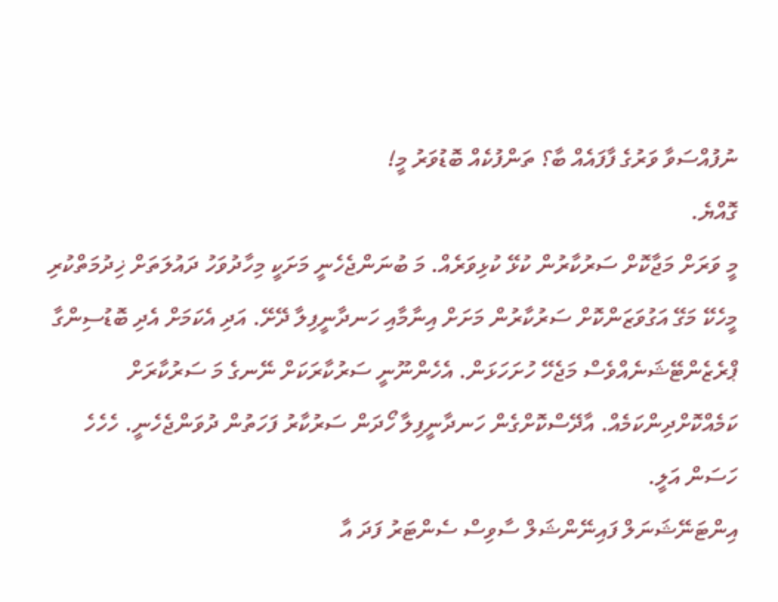ނުފުއްސަވާ ވަރުގެ ފާފައެއް ބާ؟ ތަންފުކެއް ބޮޑުވަރު މީ!
ގޮއްޔެ.
މީ ވަރަށް މަޖާކޮށް ސަރުކާރުން ކުޅޭ ކުޅިވަރެއް. މަ ބުނަންޖެހެނީ މަށަކީ މިހާދުވަހު ދައުލަތަށް ޚިދުމަތްކުރި މީހެކޭ މަގޭ އަގުވަޒަންކޮށް ސަރުކާރުން މަށަށް އިނާމާއި ހަނދާނީފިލާ ދޭށޭ. އަދި އެކަމަށް އެދި ބޮޑުސިންގާ ޕްރެޒެންޓޭޝަނެއްވެސް މަޖެހޭ ހުށަހަޅަން. އެހެންނޫނީ ސަރުކާރަކަށް ނޭނގެ މަ ސަރުކާރަށް ކަމެއްކޮށްދިންކަމެއް. އާދޭސްކޮށްގެން ހަނދާނީފިލާ ހޯދަން ސަރުކާރު ފަހަތުން ދުވަންޖެހެނީ. ހެހެހެ
ހަސަން އަލީ.
އިންޓަނޭޝަނަލް ފައިނޭންޝަލް ސާވިސް ސެންޓަރު ފަދަ އާ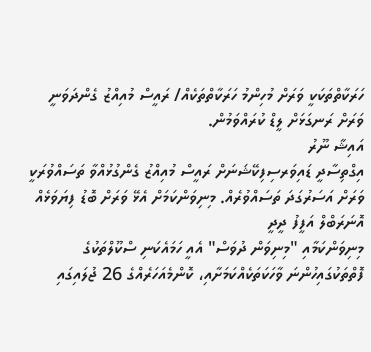ހަރަކާތްތަކަކީ ވަރަށް މުހިންމު ހަރަކާތްތަކެއް/ ރައީސް މުއިއްޒު ގެންދަވަނީ ވަރަށް ރަނގަޅަށް ލީޑް ކުރައްވަމުން.
އައިޝާ ނޫރު
އިގްތިސާދީ ޑައިވަރސިފިކޭޝަނަށް ރައީސް މުއިއްޒު ގެންގުޅުއްވާ ތަސައްވުރަކީ ވަރަށް އަސަރުގަދަ ތަސައްވުރެއް. މިނިވަންކަމަށް އެޅޭ ވަރަށް ބޮޑު ފިޔަވަޅެއް
އޮނަރަބްލް އަފީފު ދީދީ
މިނިވަންކަމާއި "މިނިވަން ދުވަސް" އެއީ ހަމައެކަނި ސްކޫލްތަކުގެ ފޮތްތަކުގައިހުންނަ ވާހަކަތަކެއްކަމަށާއި، ކޮންމެއަހަރެއްގެ 26 ޖުލައިގައި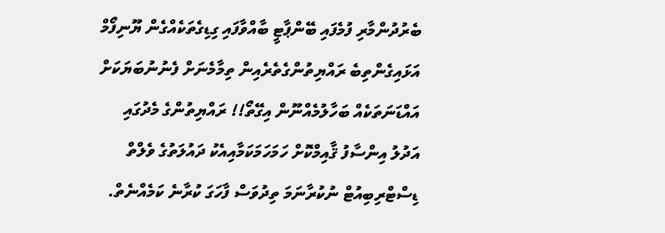ބެރުދުންމާރި ފުމެފައި ބޭންޕާޓީ ބާއްވާފައި ގިޑިގެތަކެއްގެން ޔޫނިފޯމް އަޅައިގެންތިބެ ރައްޔިތުންގެތެރެއިން ތިމާމެނަށް ފެނުނުބަޔަކަށް އައްޑަނަތަކެއް ބަހާލުމެއްނޫން އިގޭތޯ!! ރައްޔިތުންގެ މެދުގައި އަދުލު އިންސާފު ޤާއިމްކޮށް ހަމަހަމަކަމާއިއެކު ދައުލަތުގެ ވެލްތް ޑިސްޓްރިބިއުޓް ނުކުރާނަމަ ތިދުވަސް ފާހަގަ ކުރާނެ ކަމެއްނެތް.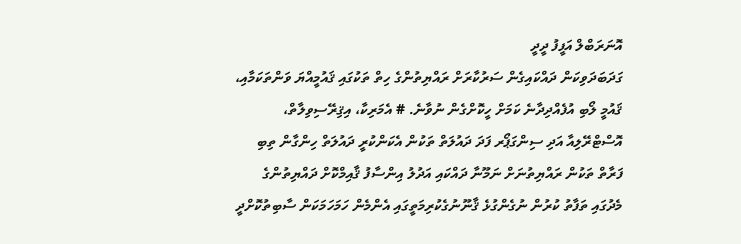އޮނަރަބްލް އަފީފު ދީދީ
ގަދަބަދަވިކަން ދައްކައިގެން ސަރުކާރަށް ރައްޔިތުންގެ ހިތް ތަކުގައި ޤައުމީއްޔަ ވަންތަކަމާއި، ޤައުމީ ލޯބި އުފެއްދިދާނެ ކަމަށް ހީކޮށްގެން ނުވާނެ. # އެމަރިކާ، އިޤިރޭސިވިލާތް، އޮސްޓްރޭލިއާ އަދި ސިންގަޕޯރ ފަދަ ދައުލަތް ތަކުން އެކަންކުރީ ދައުލަތް ހިންގާން ތިބި ފަރާތް ތަކުން ރައްޔިތުނަށް ނަމޫނާ ދައްކައި އަދުލު އިންސާފު ޤާއިމްކޮށް ދައްޔިތުންގެ މެދުގައި ތަފާތު ކުރުން ނުގެންގުޅެ ޤާނޫނުގެކުރިމަތީގައި އެންމެން ހަމަހަމަކަން ސާބިތުކޮށްދީ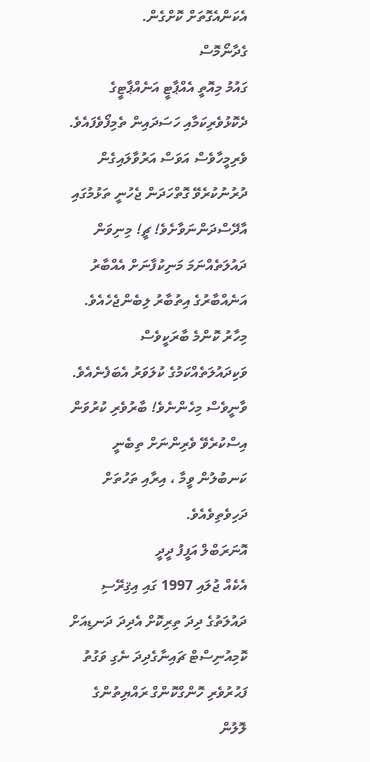އެކަންއެގޮތަށް ކޮށްގެން.
ގެދާނޯމޮސް
ގައުމު މިއޮތީ އެއްޕާޓީ އަނެއްޕާޓީގެ ދެކޮޅުވެރިކަމާއި ހަސަދައިން ތެމިފޯވެފައެވެ. ވެރިމީހާވެސް އަވަސް އަރުވާލައިގެން ދުރުނުކުރެވޭ ގޮތްހަދަން ޖެހުނީ ތަޅުމުގައި އާދޭސްދަންނަވާށެވެ! ޗީ! މިނިވަން ދައުލަތެއްނަމަ މަނިކުފާނަށް އެއްބާރު އަނެއްބާރުގެ އިތުބާރު ލިބެންޖެހެއެވެ. މިހާރު ކޮންމެ ބާރަކީވެސް ވަކިދައުލަތެއްކަމުގެ ކުލަވަރު އެބަފެނެއެވެ. ވާނީވެސް މިހެންނެވެ! ބާރުވެރި ކުރުވަން އިސްކުރެވޭ ވެރިންނަށް ތިބެނީ ކަނބުލުން ވީމާ ، އިރާއި ތަހުތަށް ދަހިވެތިވެއެވެ.
އޮނަރަބްލް އަފީފު ދީދީ
އެކެއް ޖުލައި 1997 ގައި އިޤިރޭސި ދައުލަތުގެ ދިދަ ތިރިކޮށް އެދިދަ ދަނޑިއަށް ކޮމިއުނިސްޓް ޗައިނާގެދިދަ ނެގި ވަގުތު ފަޙުރުވެރި ހޮންގްކޮންގް ރައްޔިތުންގެ ލޮލުން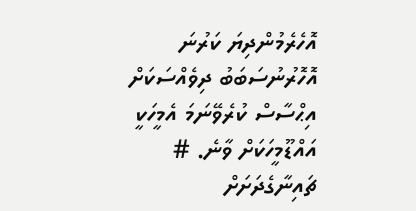އޮހެރެމުންދިޔަ ކަރުނަ އޮހޮރުނުސަބަބު ދިވެއްސަކަށް އިޙްސާސް ކުރެވޭނަމަ އެމީހަކީ އައްޑޫމީހަކަށް ވާނެ. # ޗައިނާގެދަށަށް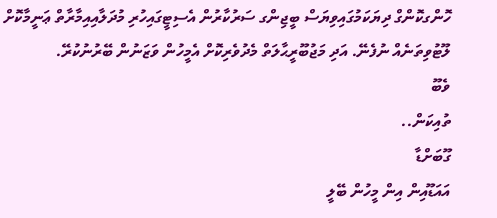ހޮންގކޮންގް ދިޔަކަމުގައިވިޔަސް ބީޖިންގ ސަރުކާރުން އެސިޓީގައިހުރި މުދަލާއިއިމާރާތް ޢަނީމާކޮށް ލޫޓުވިތަނެއް ނުފެނޭ. އަދި މަޖުބޫރީޙާލަތް މެދުވެރިކޮށް އެމީހުން ވަޒަނުން ބޭރުނުކުރޭ.
ވެބޫ
ތުއިކަން..
ގޫބަށްޑާ
އައަޑޫއިން އިން މީހުން ބޭލީ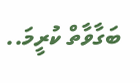ބަގާވާތް ކުރީމަ..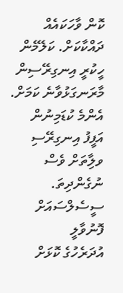ކޮން ވާހަކައެއް ދައްކާކަށް. ކަލޭމެން ހީކުރީ އިނގިރޭސިން މާރަނގަޅުވާނެ ކަމަށް. އެންމެ ކުޑަމިނުން އަފީފު އިނގިރޭސި ވލިާތަށް ވެސް ނުގެންދިތަ. ސީސެލްސައަށް ފޮނުވާލީ
އުދަރެހުގެ ކޮޅަށް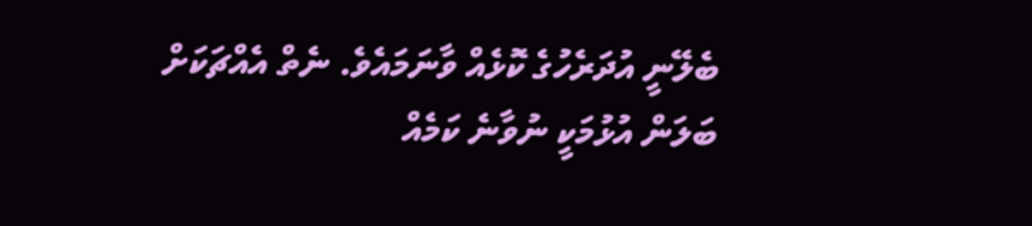ބެލޭނީ އުދަރެހުގެ ކޮޅެއް ވާނަމައެވެ. ނެތް އެއްޗަކަށް ބަލަން އުޅުމަކީ ނުވާނެ ކަމެއް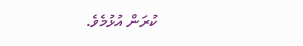ކުރަން އުޅުމެވެ.